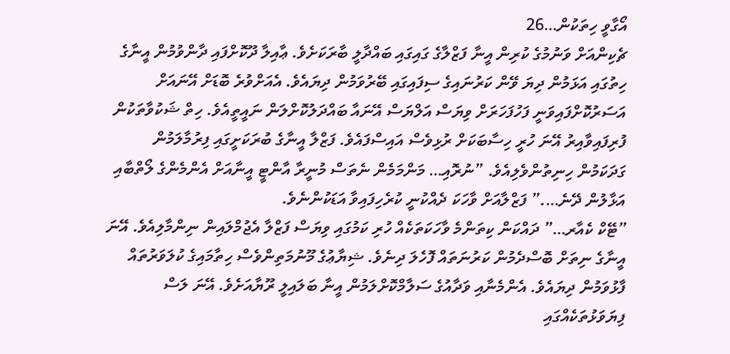އޯގާވީ ހިތަކުން…26
ޗެކިންއަށް ވަނުމުގެ ކުރިން އީނާ ފަޒްލާގެ ގައިގައި ބައްދާލީ ބާރަކަށެވެ. ޢާއިލާ ދޫކޮށްފައި ދާންވުމުން އީނާގެ ހިތުގައި އަޅަމުން ދިޔަ ވޭން ކަރުނައިގެ ސިފައިގައި ބޭރުވަމުން ދިޔައެވެ. އެއަށްވުރެ ބޮޑަށް އޭނައަށް އަސަރުކޮށްފައިވަނީ ފަހުފަހަރަށް ވިޔަސް އަލްޔަސް އޭނައާ ބައްދަލުކޮށްލަން ނައީތީއެވެ. ހިތް ޝަކުވާތަކުން ފުރިފައިވާއިރު އޭނަ ހުރީ ހިސާބަކަށް ރުޅިވެސް އައިސްފައެވެ. ފަޒްލާ އީނާގެ ބުރަކަށީގައި ފިރުމާލަމުން ގަދަކަމުން ހިނިތުންވެލިއެވެ. ”ނުރޮއި… މަންމަމެން ނެތަސް މުނީރާ އާންޓީ އީނާއަށް އެންމެންގެ ލޯތްބާއި އަޅާލުން ދޭނެ….” ފަޒްލާއަށް ވާހަކަ ދެއްކުނީ ކުރެހިފައިވާ އަޑަކުންނެވެ.
”ޓޭކް ކެއާރ…” ދައްކަން ކިތަންމެ ވާހަކަތަކެއް ހުރި ކަމުގައި ވިޔަސް ފަޒްލާ އެޖުމްލައިން ނިންމާލިއެވެ. އޭނަ އީނާގެ ނިތަށް ބޮސްދެމުން ކަރުނަތައް ފޮހެލަ ދިނެވެ. ޝިޔާޢުގެ މޫނުމަތިންވެސް ހިތާމައިގެ ކުލަވަރުތައް ފާޅުވަމުން ދިޔައެވެ. އެންމެނާއި ވަދާއުގެ ސަލާމްކޮށްލަމުން އީނާ ބަލައިލީ ރޫޔާއަށެވެ. އޭނަ ލަސް ފިޔަވަޅުތަކެއްގައި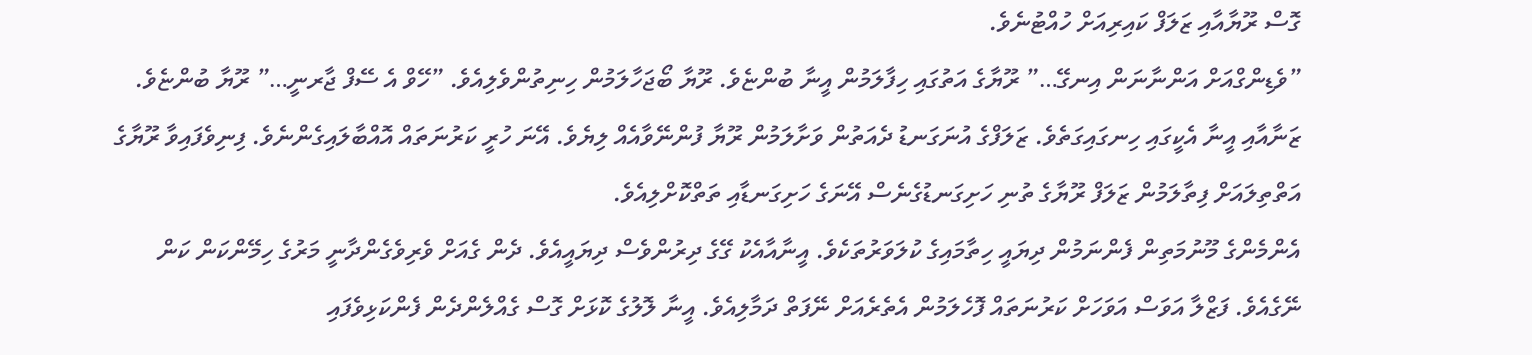ގޮސް ރޫޔާއާއި ޒަލަފް ކައިރިއަށް ހުއްޓުނެވެ.
”ވެޑިންގްއަށް އަންނާނަން އިނގޭ…” ރޫޔާގެ އަތުގައި ހިފާލަމުން އީނާ ބުންޏެވެ. ރޫޔާ ބޯޖަހާލަމުން ހިނިތުންވެލިއެވެ. ”ހޭވް އެ ސޭފް ޖާރނީ…” ރޫޔާ ބުންޏެވެ. ޒަނާއާއި އީނާ އެކީގައި ހިނގައިގަތެވެ. ޒަލަފްގެ އުނަގަނޑު ދެއަތުން ވަށާލަމުން ރޫޔާ ފުންނޭވާއެއް ލިޔެވެ. އޭނަ ހުރީ ކަރުނަތައް އޮއްބާލައިގެންނެވެ. ފިނިވެފައިވާ ރޫޔާގެ އަތްތިލައަށް ފިތާލަމުން ޒަލަފް ރޫޔާގެ ތުނި ހަށިގަނޑުގެނެސް އޭނަގެ ހަށިގަނޑާއި ތަތްކޮށްލިއެވެ.
އެންމެންގެ މޫނުމަތިން ފެންނަމުން ދިޔައީ ހިތާމައިގެ ކުލަވަރުތަކެވެ. އީނާއާއެކު ގޭގެ ދިރުންވެސް ދިޔައީއެވެ. ދެން ގެއަށް ވެރިވެގެންދާނީ މަރުގެ ހިމޭންކަން ކަން ނޭގެއެވެ. ފަޒްލާ އަވަސް އަވަހަށް ކަރުނަތައް ފޮހެލަމުން އެތެރެއަށް ނޭފަތް ދަމާލިއެވެ. އީނާ ލޮލުގެ ކޮޅަށް ގޮސް ގެއްލެންދެން ފެންކަޅިވެފައި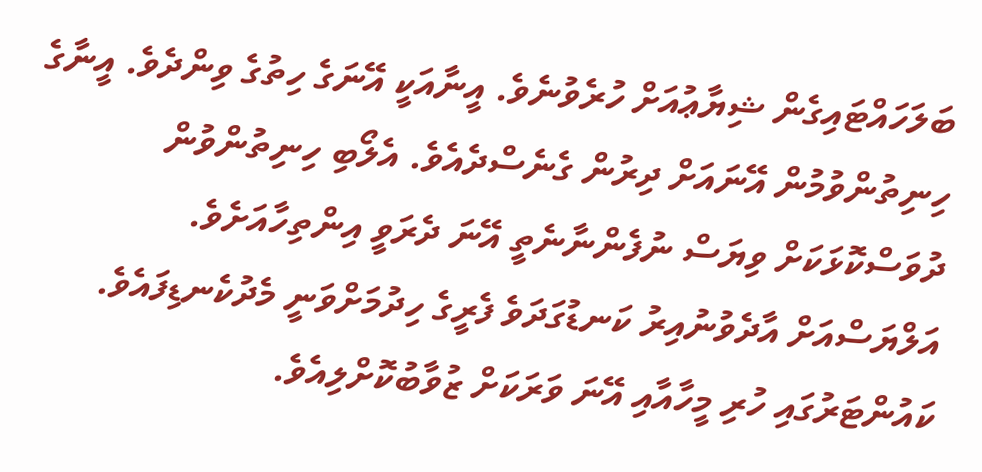ބަލަހައްޓައިގެން ޝިޔާޢުއަށް ހުރެވުނެވެ. އީނާއަކީ އޭނަގެ ހިތުގެ ވިންދެވެ. އީނާގެ ހިނިތުންވުމުން އޭނައަށް ދިރުން ގެނެސްދެއެވެ. އެލޯބި ހިނިތުންވުން ދުވަސްކޮޅަކަށް ވިޔަސް ނުފެންނާނެތީ އޭނަ ދެރަވީ އިންތިހާއަށެވެ.
އަލްޔަސްއަށް އާދެވުނުއިރު ކަނޑުގަދަވެ ފެރީގެ ހިދުމަށްވަނީ މެދުކެނޑިފައެވެ. ކައުންޓަރުގައި ހުރި މީހާއާއި އޭނަ ވަރަކަށް ޒުވާބުކޮށްލިއެވެ.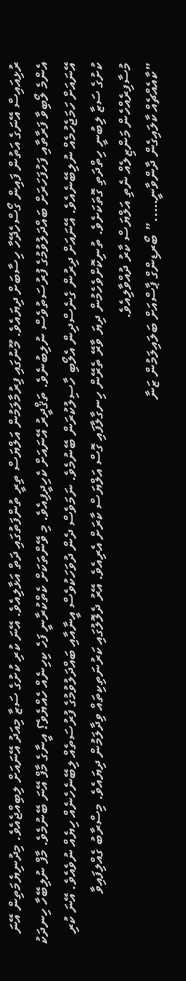ރުޅިއައިސް އޭނަގެ އަތުން ފައިން ގޯސްހެދޭހާ ހިސާބަށް ދިޔައެވެ. މޫނުގައި ފިރުމާލަމުން އަލްޔަސް ތިރީ ތުންފަތުގައި ދަތް އަޅާލިއެވެ. އޭނަ ކުރި ކުށުގެ ސަޒާ މިއަދު އޭނައަށް ލިބިއްޖެއެވެ. މިދުނިޔެމަތިން އޭނަ އެންމެ ލޯބިވާ ފަރާތާއި ފަހުފަހަރަށް ބައްދަލުވުމުގެ ފުރުސަތުވެސް ނުލިބުނެވެ. ތަޤްދީރު އޭނައަށް ކެހިދީފިއެވެ. މި ވޭންތަކަށް ކެތްކުރާނީ ފަހެ ކިހިނެއް ހެއްޔެވެ؟ އީނާގެ މާފް އޭނަ ބޭނުމެވެ. މާފް ނުލިބޭހާ ހިނދަކު އޭނައަށް ހަމަޖެހުމެއް ނުލިބޭނެއެވެ. އޭނައަށް ދިރުން ގެނެސްދިން އެލޯބި ހާސިލުކުރަން ބޭނުމެވެ. ނަމަވެސް ދެން ދުވަހަކުވެސް އީނާއާއި ބައްދަލުވުމުގެ ފުރުސަތެއް ލިބޭނެހެނެއް ހިޔެއް ނުވެއެވެ. އޭނަ ކުރި ކުށުގެ ސަޒާ ލިބުނީ ހިތްދަތި ގޮތަކަށެވެ. ތުނިކޮށްވެހެމުން ދިޔަ ވާރޭ ތެރޭން ހިނގާލާފައި ގޮސް އަލްޔަސް ކާރަށް އެރިއެވެ. އޭރު ދެލޮލުގައި ކަރުނަތިކިތައް ވިދާލަމުން ދިޔައެވެ. މިސްރާބު ގެއްލިފައިވާ މުސާފިރެއްހެން މަންޒިލެއް ނެތި އަލްޔަސް ކާރު ދުއްވާލިއެވެ.
”ކާއެއްޗެއް ކާލައިގެން ދާންވާނީ…..” ބޯރޑިންގް ޕާސްއަށް ބަލައިލަމުން ޒަނާ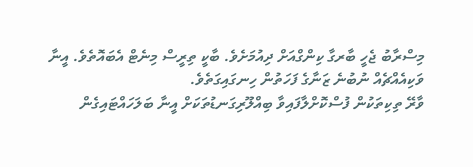މިސްރާބު ޖެހީ ބާރގާ ކިންގްއަށް ދިއުމަށެވެ. ބާކީ ތިރީސް މިނެޓް އެބައޮތެވެ. އީނާ ވަކިއެއްޗެއް ނުބުނެ ޒަނާގެ ފަހަތުން ހިނގައިގަތެވެ.
ވާރޭ ތިކިތަކުން ފުސްކޮށްލާފައިވާ ބިއްލޫރިގަނޑުތަކަށް އީނާ ބަލަހައްޓައިގެން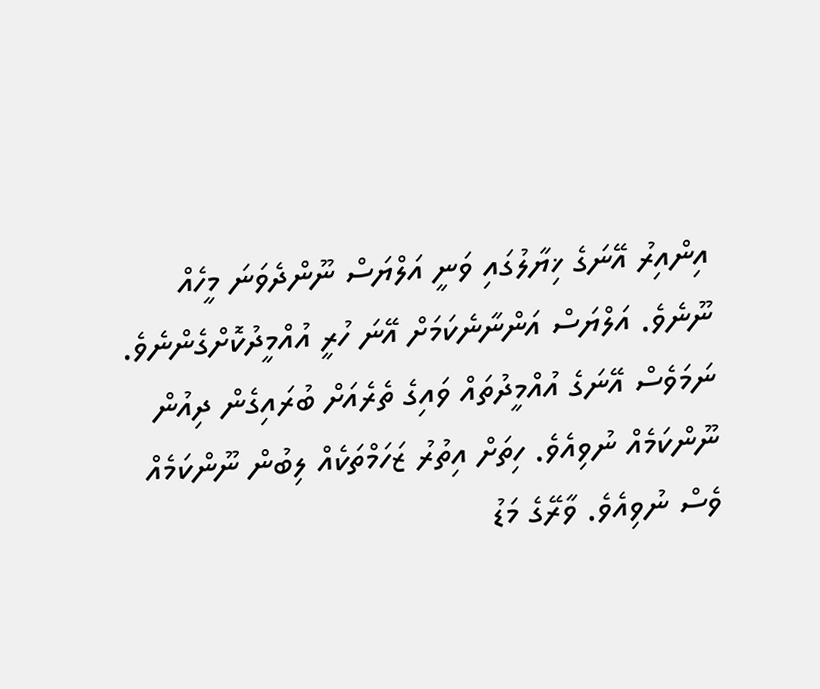އިންއިރު އޭނަގެ ޚިޔާލުގައި ވަނީ އަލްޔަސް ނޫންދެވަނަ މީހެއް ނޫނެވެ. އަލްޔަސް އަންނާނެކަމަށް އޭނަ ހުރީ އުއްމީދުކޮށްގެންނެވެ. ނަމަވެސް އޭނަގެ އުއްމީދުތައް ވައިގެ ތެރެއަށް ބުރައިގެން ދިއުން ނޫންކަމެއް ނުވިއެވެ. ހިތަށް އިތުރު ޒަހަމްތަކެއް ލިބުން ނޫންކަމެއް ވެސް ނުވިއެވެ. ވާރޭގެ މަޑު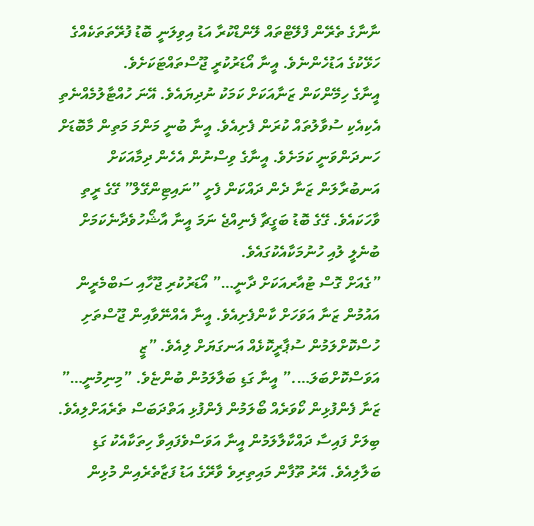ނާނާގެ ތެރޭން ފްލޭޓްތައް ލޭންޑްކުރާ އަޑު އިވިލަނީ ބޮޑު ފުރޭތަތަކެއްގެ ހަޅޭކުގެ އަޑުހެންނެވެ. އީނާ އޯޑަރުކުރީ ޖޫސްތައްޓަކަށެވެ.
އީނާގެ ހިމޭންކަން ޒަނާއަކަށް ކަމަކު ނުދިޔައެވެ. އޭނަ ހުއްޓާލުމެއްނެތި އެކިއެކި ސުވާލުތައް ކުރަން ފެށިއެވެ. އީނާ ބުނީ މަންމަ މަތިން މާބޮޑަށް ހަނދަންވަނީ ކަމަށެވެ. އީނާގެ ވިސްނުން އެހެން ދިމާއަކަށް އަނބުރާލަން ޒަނާ ދެން ދައްކަން ފެށީ ”ނައިޓިންގޭލް” ގޭގެ ރީތި ވާހަކައެވެ. ގޭގެ ބޮޑު ބަގީޗާ ފެނިއްޖެ ނަމަ އީނާ އާޝޯހުވެދާނެކަމަށް ބުނެލީ ލުއި ހުނުމަކާއެކުގައެވެ.
”ގެއަށް ގޮސް ޓުއާރއަކަށް ދާނީ…” އޯޑަރުކުރި ޖޫހާއި ސަބްމެރީން އައުމުން ޒަނާ އަވަހަށް ކާންފެށިއެވެ. އީނާ އެއްނޭވާއިން ޖޫސްތަށި ހުސްކޮށްލަމުން ސުޕާރީކޮޅެއް އަނގަޔަށް ލިއެވެ. ”ޒީ އަވަސްކޮށްބަލަ….” އީނާ ގަޑި ބަލާލަމުން ބުންޏެވެ. ”މިނިމުނީ…” ޒަނާ ފެންފުޅިން ކޯވަރެއް ބޯލަމުން ފެންފުޅި އަތްދަބަސް ތެރެއަށްލިއެވެ. ބިލަށް ފައިސާ ދައްކާލާލަމުން އީނާ އަވަސްވެފައިވާ ހިތަކާއެކު ގަޑި ބަލާލިއެވެ. އޭރު ތޫފާން މައިތިރިވެ ވާރޭގެ އަޑު ފަޒާތެރެއިން މުޅިން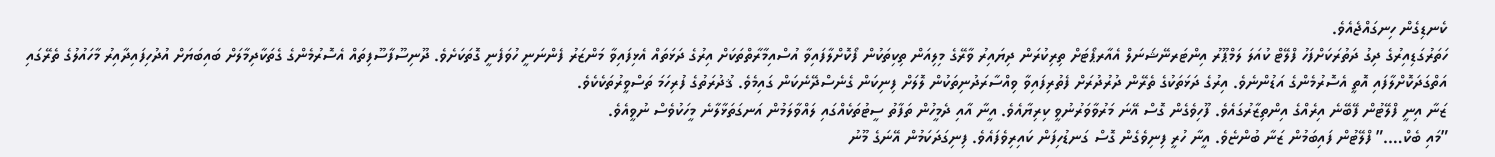ކެނޑިގެން ހިނގައްޖެއެވެ.
ހަތަރުގަޑިއިރުގެ ދިގު ދަތުރަކަށްފަހު ފްލޭޓް ކުއަލަ ލަމްޕޫރު އިންޓަރނޭޝަނަލް އެއާރޕޯޓަށް ތިރިކުރަން ދިޔައިރު ވާރޭގެ މިލިއަން ތިކިތަކުން ފޯކޮށްލާފައިވާ އުސްއިމާރާތްތަކަށް އިރުގެ ދަޅަތައް އެޅިފައިވާ މަންޒަރު ފެންނަނީ ހުވަފެނީ ގޮތަކަށެވެ. ދޫނިސޫފާސޫފިތައް އެސޮރުމެންގެ ގެތަކާދިމާލަށް ބައިބަޔަށް އުދުހިފައިދާއިރު މާހައުލުގެ ތެރޭގައި އަތްގަދަކޮށްލާފައި އޮތީ އެސޮރުމެންގެ އަޑުންނެވެ. އިރުގެ ދަޅަތަކުގެ ތެރޭން ދުރުދުރަށް ފެތުރިފައިވާ ވިއްސާރަދުނިތަކުން ލޮލަށް ފިނިކަން ގެނެސްދޭނެކަން ގައިމެވެ. ޤުދުރަތުގެ ފުރިހަމަ ތަސްވީރުތަކެކެވެ.
ޒަނާ އިނީ ފްލޭޓުން ފޭބޭނެ އިރެއްގެ އިންތިޒާރުގައެވެ. ފޫހިވެގެން ގޮސް އޭނަ މަރުވާވަރުނުވީ ކިރިޔާއެވެ. އީނާ އާއި ދެމީހުން ތަފާތު ސީޓުތަކެއްގައި ލައްވާލަމުން އަނގަތަޅާލާނެ މީހަކުވެސް ނުވީއެވެ.
”މައި ބެކް….” ފްލޭޓުން ފައިބަމުން ޒަނާ ބުންޏެވެ. އީނާ ހުރީ ފިނިވެގެން ގޮސް ގަނޑުހިފަން ކައިރިވެފައެވެ. ފިނިގަދަކަމުން އޭނަގެ މޫނު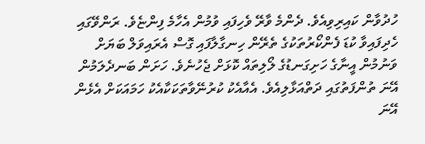ހުދުވާން ކައިރިވިއެވެ. ދެންމެ ވާރޭ ވެހިފައި ވުމުން އެހާމެ ފިންޏެވެ. ރަންވޭގައި ހެދިފައިވާ ކުޑަ ފެންކޯރުތަކުގެ ތެރޭން ހިނގާލާފައި ގޮސް އެރައިވަލް ބަޔަށް ވަނުމުން އީނާގެ ހަށިގަނޑުގެ ލޯލިތައް ކޮޅަށް ޖެހުނެވެ. ހަށަން ބަނދެލަމުން އޭނަ ތުންފަތުގައި ދަތްއަޅާލިއެވެ. އެއާއެކު ކުރުނޭވާތަކަކާއެކު ހަމައަކަށް އެޅެން އޭނަ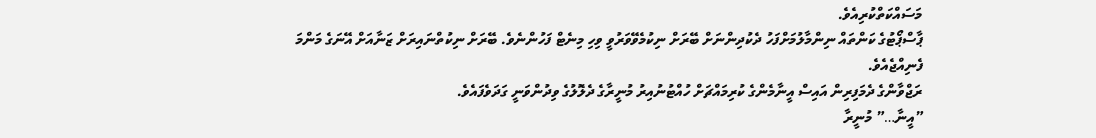މަސައްކަތްކުރިއެވެ.
ޕާސްޕޯޓުގެ ކަންތައް ނިންމާލުމަށްފަހު ދެކުދިންނަށް ބޭރަށް ނިކުމެވޭވަރުވީ ވިހި މިނެޓް ފަހުންނެވެ. ބޭރަށް ނިކުތްނައިރަށް ޒަނާއަށް އޭނަގެ މަންމަ ފެނިއްޖެއެވެ.
ރަޖްވާންގެ ދެމަފިރިން އައިސް އީނާމެންގެ ކުރިމައްޗަށް ހުއްޓުނުއިރު މުނީރާގެ ދެލޮލުގެ ވިދުންވަނީ ގަދަވެފައެވެ.
”އީނާ…” މުނީރާ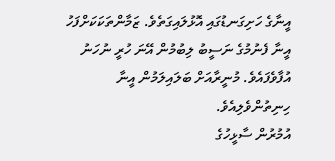އީނާގެ ހަށިގަނޑުގައި އޮޅުލައިގަތެވެ. ޒަމާންތަކަކަށްފަހު އީނާ ފެނުމުގެ ނަސީބު ލިބުމުން އޭނަ ހުރީ ނުހަނު އުފާވެފައެވެ. މުނީރާއަށް ބަލައިލަމުން އީނާ ހިނިތުންވެލިއެވެ.
އުމުރުން ސާޅީހުގެ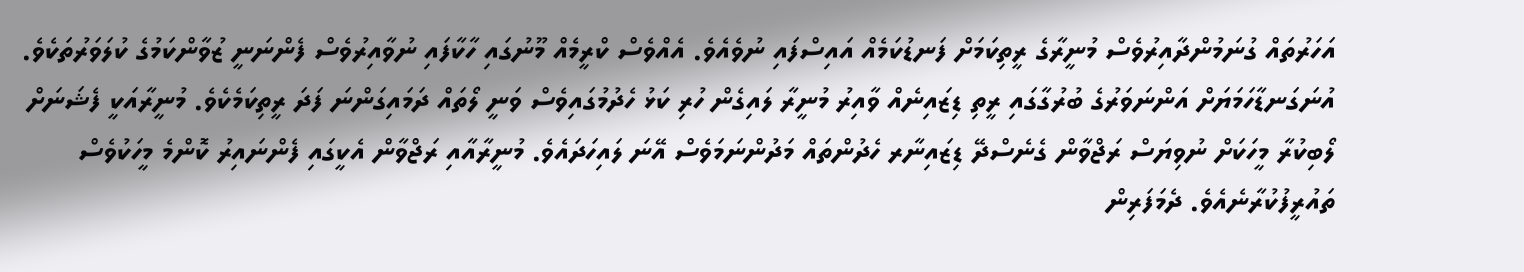އަހަރުތައް ގުނަމުންދާއިރުވެސް މުނީރާގެ ރީތިކަމަށް ފަނޑުކަމެއް އައިސްފައި ނުވެއެވެ. އެއްވެސް ކްރީމެއް މޫނުގައި ހާކާފައި ނުވާއިރުވެސް ފެންނަނީ ޒުވާންކަމުގެ ކުލަވަރުތަކެވެ. އުނަގަނޑާހަމަޔަށް އަންނަވަރުގެ ބުރުގާގައި ރީތި ޑިޒައިނެއް ވާއިރު މުނީރާ ލައިގެން ހުރި ކަޅު ހެދުމުގައިވެސް ވަނީ ލޯތައް ދަމައިގަންނަ ފަދަ ރީތިކަމެކެވެ. މުނީރާއަކީ ފެޝަނަށް ލޯބިކުރާ މީހަކަށް ނުވިޔަސް ރަޖްވާން ގެނެސްދޭ ޑިޒައިނާރ ހެދުންތައް މަދުންނަމަވެސް އޭނަ ލައިހަދައެވެ. މުނީރާއާއި ރަޖްވާން އެކީގައި ފެންނައިރު ކޮންމެ މީހަކުވެސް ތައުރީފުކުރާނެއެވެ. ދެމަފަރިން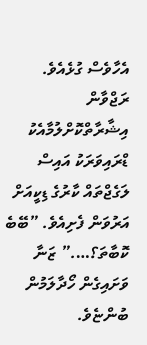އެހާވެސް ގުޅެއެވެ.
ރަޖްވާން އިޝާރާތްކޮށްލުމާއެކު ޑްރައިވަރަކު އައިސް ލަގެޖްތައް ކާރުގެ ޑިކީއަށް އަރުވަން ފެށިއެވެ. ”ބޭބެ ކޮބާތަ؟….” ޒަނާ ވަށައިގެން ހޯދާލަމުން ބުންޏެވެ.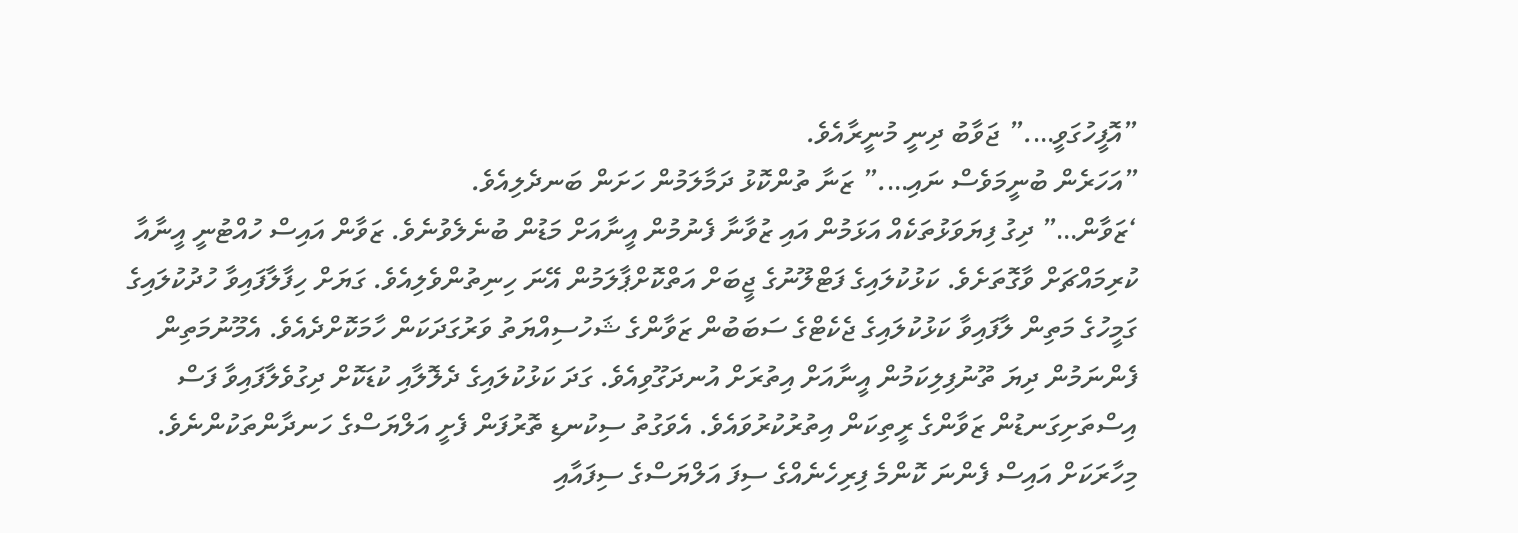”އޮފީހުގަވީ….” ޖަވާބު ދިނީ މުނީރާއެވެ.
”އަހަރެން ބުނީމަވެސް ނައި….” ޒަނާ ތުންކޮޅު ދަމާލަމުން ހަށަން ބަނދެލިއެވެ.
‘ޒަވާން…” ދިގު ފިޔަވަޅުތަކެއް އަޅަމުން އައި ޒުވާނާ ފެނުމުން އީނާއަށް މަޑުން ބުނެލެވުނެވެ. ޒަވާން އައިސް ހުއްޓުނީ އީނާއާ ކުރިމައްޗަށް ވާގޮތަށެވެ. ކަޅުކުލައިގެ ފަޓްލޫނުގެ ޖީބަށް އަތްކޮށްޕާލަމުން އޭނަ ހިނިތުންވެލިއެވެ. ގަޔަށް ހިފާލާފައިވާ ހުދުކުލައިގެ ގަމީހުގެ މަތިން ލާފައިވާ ކަޅުކުލައިގެ ޖެކެޓްގެ ސަބަބުން ޒަވާންގެ ޝަހުސިއްޔަތު ވަރުގަދަކަން ހާމަކޮށްދެއެވެ. އެމޫނުމަތިން ފެންނަމުން ދިޔަ ތޫނުފިލިކަމުން އީނާއަށް އިތުރަށް އުނދަގޫވިއެވެ. ގަދަ ކަޅުކުލައިގެ ދެލޮލާއި ކުޑަކޮށް ދިގުވެލާފައިވާ ފަސް އިސްތަށިގަނޑުން ޒަވާންގެ ރީތިކަން އިތުރުކުރުވައެވެ. އެވަގުތު ސިކުނޑި ތޮރުފަން ފެށީ އަލްޔަސްގެ ހަނދާންތަކުންނެވެ. މިހާރަކަށް އައިސް ފެންނަ ކޮންމެ ފިރިހެނެއްގެ ސިފަ އަލްޔަސްގެ ސިފައާއި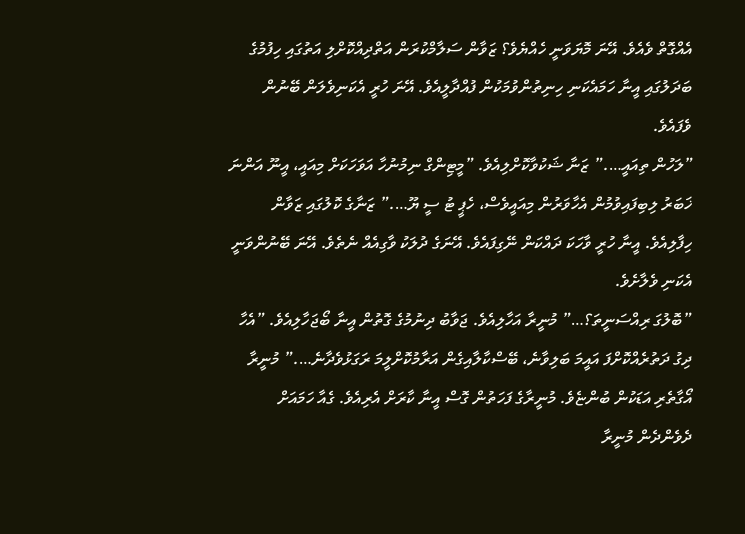އެއްގޮތް ވެއެވެ. އޭނަ މޮޔަވަނީ ހެއްޔެވެ؟ ޒަވާން ސަލާމްކުރަން އަތްދިއްކޮށްލި އަތުގައި ހިފުމުގެ ބަދަލުގައި އީނާ ހަމައެކަނި ހިނިތުންވުމަކުން ފުއްދާލީއެވެ. އޭނަ ހުރީ އެކަނިވެލަން ބޭނުން ވެފައެވެ.
”ލަހުން ތިއައީ….” ޒަނާ ޝަކުވާކޮށްލިއެވެ. ”މީޓިންގް ނިމުނުހާ އަވަހަކަށް މިއައީ، އީނޫ އަންނަ ޚަބަރު ލިބިފައިވުމުން އެހާވަރުން މިއައީވެސް، ހެޕީ ޓު ސީ ޔޫ….” ޒަނާގެ ކޮލުގައި ޒަވާން ހިފާލިއެވެ. އީނާ ހުރީ ވާހަކަ ދައްކަން ނޭގިފައެވެ. އޭނަގެ ދުލަކު ވާގިއެއް ނެތެވެ. އޭނަ ބޭނުންވަނީ އެކަނި ވެލާށެވެ.
”ބޮލުގަ ރިއްސަނީތަ؟…” މުނީރާ އަހާލިއެވެ. ޖަވާބު ދިނުމުގެ ގޮތުން އީނާ ބޯޖަހާލިއެވެ. ”އެހާ ދިގު ދަތުރެއްކޮށްފަ އައީމަ ބަލިވާނެ، ބޭސްކާލާއިގެން އަރާމުކޮށްލީމަ ރަގަޅުވެދާނެ….” މުނީރާ އޯގާތެރި އަޑަކުން ބުންޏެވެ. މުނީރާގެ ފަހަތުން ގޮސް އީނާ ކާރަށް އެރިއެވެ. ގެއާ ހަމައަށް ދެވެންދެން މުނީރާ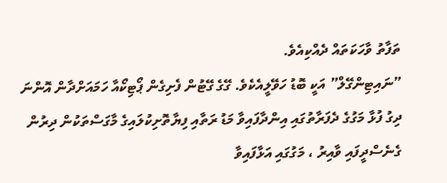ތަފާތު ވާހަކަތައް ދެއްކިއެވެ.
”ނައިޓިންގޭލް” އަކީ ބޮޑު ހަވޭލީއެކެވެ. ގޭގެ ގޭޓުން ފެށިގެން ޕޯޓިކޯއާ ހަމައަށްދާން އޮންނަ ދިގު ފުޅާ މަގުގެ ދެފަރާތުގައި އިންދާފައިވާ މަޑު ރަތާއި ފިޔާތޮށިކުލައިގެ މާގަސްތަކުން ދިރުން ގެނެސްދީފައި ވާއިރު ، މަގުގައި އަޅާފައިވާ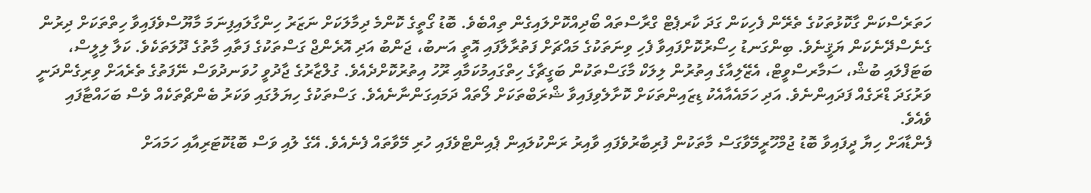ހަތަރެސްކަން ގާކޮޅުތަކުގެ ތެރޭން ފެހިކަން ގަދަ ކާރޕެޓް ގްރާސްތައް ބޯދިއްކޮށްލައިގެން ތިއްބެވެ. ބޮޑު ގޯތީގެ ކޮންމެ ދިމާލަކަށް ނަޒަރު ހިންގާލައިފިނަމަ މާޔޫސްވެފައިވާ ހިތްތަކަށް ދިރުން ގެނެސްދޭނެކަން ޔަޤީނެވެ. ބިންގަނޑު ހިސޯރުކޮށްފައިވާ ފެހި ވިނަތަކުގެ މައްޗަށް ފަތުރާލާފައި އޮތީ އަނބު، ޖަންބު އަދި އޮރެންޖް ގަސްތަކުގެ ފަތާއި މާތުގެ ދޫލަތަކެވެ. ކަލާ ލިލީސް، ބަޓަފްލައި ބުޝް، ސަމާރސްވީޓް، އެޒޭލިއާގެ އިތުރުން ލިލަކް މާގަސްތަކުން ބަގީޗާގެ ހިތްގައިމުކަމާއި ރޫހު އިތުރުކޮށްދެއެވެ. ގުލްޒާރުގެ ޖާދުވީ ހުވަނދުވަސް ނޭފަތުގެ ތެރެއަށް ވިރިގެންދަނީ ވަރުގަދަ ޑްރަގެއް ފަދައިންނެވެ. އަދި ހަމައެއާއެކު ޑިޒައިންތަކަށް ކޮށާލެވިފައިވާ ޝްރަބްތަކަށް ލޯތައް ދަމައިގަންނާނެއެވެ. ގަސްތަކުގެ ހިޔަލުގައި ވަކަރު ބެންޗްތަކެއް ވެސް ބަހައްޓާފައި ވެއެވެ.
ފެންޑާއަށް ހިޔާ ދީފައިވާ ބޮޑު ޖުމްހޫރީމޭވާގަސް މާތަކުން ފުރިބާރުވެފައި ވާއިރު ރަންކުލައިން ޕެއިންޓްވެފައި ހުރި މޭވާތައް ފެނެއެވެ. އޭގެ ލުއި ވަސް ބޮޑުކޮޓަރިއާއި ހަމައަށް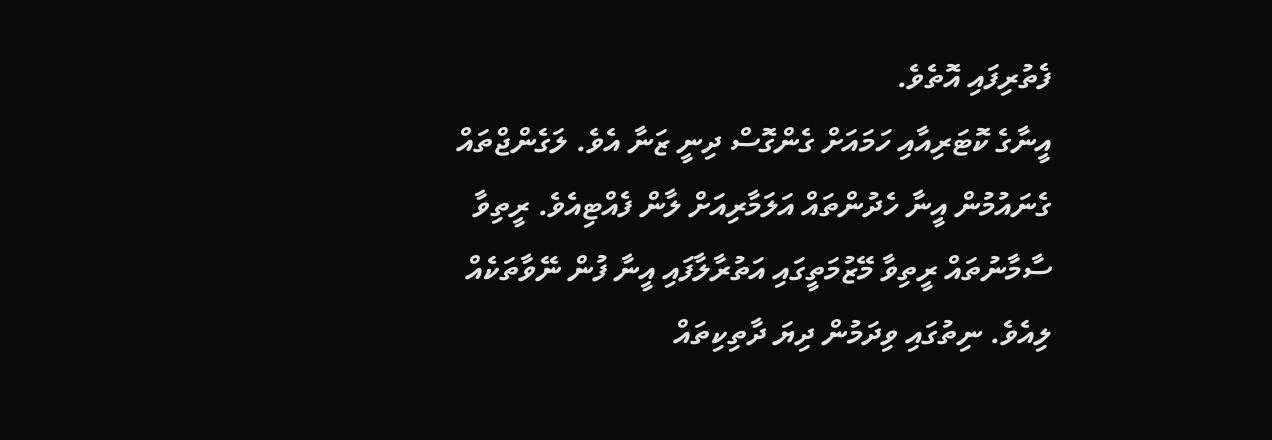ފެތުރިފައި އޮތެވެ.
އީނާގެ ކޮޓަރިއާއި ހަމައަށް ގެންގޮސް ދިނީ ޒަނާ އެވެ. ލަގެންޖްތައް ގެނައުމުން އީނާ ހެދުންތައް އަލަމާރިއަށް ލާން ފެއްޓިއެވެ. ރީތިވާ ސާމާނުތައް ރީތިވާ މޭޒުމަތީގައި އަތުރާލާފައި އީނާ ފުން ނޭވާތަކެއް ލިއެވެ. ނިތުގައި ވިދަމުން ދިޔަ ދާތިކިތައް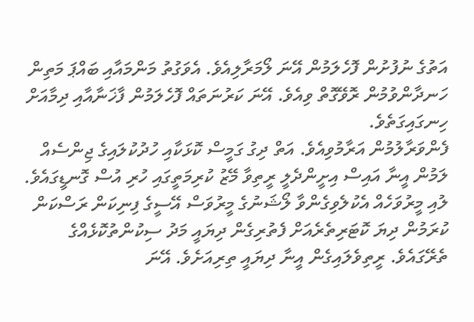އަތުގެ ނުފުށުން ފޮހެލަމުން އޭނަ ލޯމަރާލިއެވެ. އެވަގުތު މަންމައާއި ބައްޕަ މަތިން ހަނދާންވުމުން ރޮވޭގޮތް ވިއެވެ. އޭނަ ކަރުނަތައް ފޮހެލަމުން ފާޚަނާއާއި ދިމާއަށް ހިނގައިގަތެވެ.
ފެންވަރާލުމުން އަރާމުވިއެވެ. އަތް ދިގު ގަމީސް ކޮޅަކާއި ހުދުކުލައިގެ ޖިންސެއް ލަމުން އީނާ އައިސް އިށީންދެލީ ރީތިވާ މޭޒު ކުރިމަތީގައި ހުރި އުސް ގޮނޑީގައެވެ. ލުއި މީރުވަހެއް އެކުލެވިގެންވާ ލޯޝަނުގެ މީރުވަސް އޭސީގެ ފިނިކަން ރަސްކަން ކުރަމުން ދިޔަ ކޮޓަރިތެރެއަށް ފެތުރިގެން ދިޔައީ މަދު ސިކުންތުކޮޅެއްގެ ތެރޭގައެވެ. ރީތިވެލައިގެން އީނާ ދިޔައީ ތިރިއަށެވެ. އޭނަ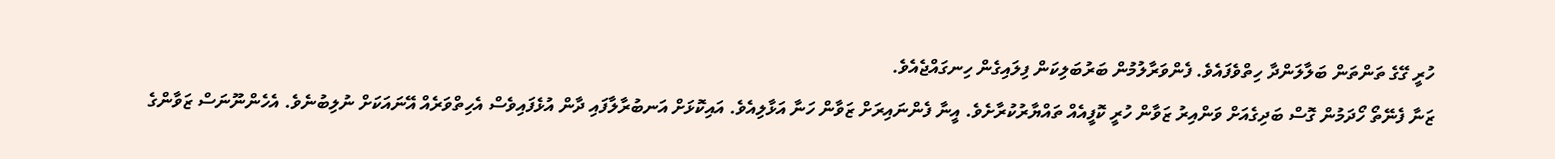ހުރީ ގޭގެ ތަންތަން ބަލާލަންދާ ހިތްވެފައެވެ. ފެންވަރާލުމުން ބަރުބަލިކަން ފިލައިގެން ހިނގައްޖެއެވެ.
ޒަނާ ފެނޭތޯ ހޯދަމުން ގޮސް ބަދިގެއަށް ވަންއިރު ޒަވާން ހުރީ ކޮފީއެއް ތައްޔާރުކުރާށެވެ. އީނާ ފެންނައިރަށް ޒަވާން ހަނާ އަޅާލިއެވެ. އައިކޮޅަށް އަނބުރާލާފައި ދާން އުޅެފައިވެސް އެހިތްވަރެއް އޭނައަކަށް ނުލިބުނެވެ. އެހެންނޫނަސް ޒަވާންގެ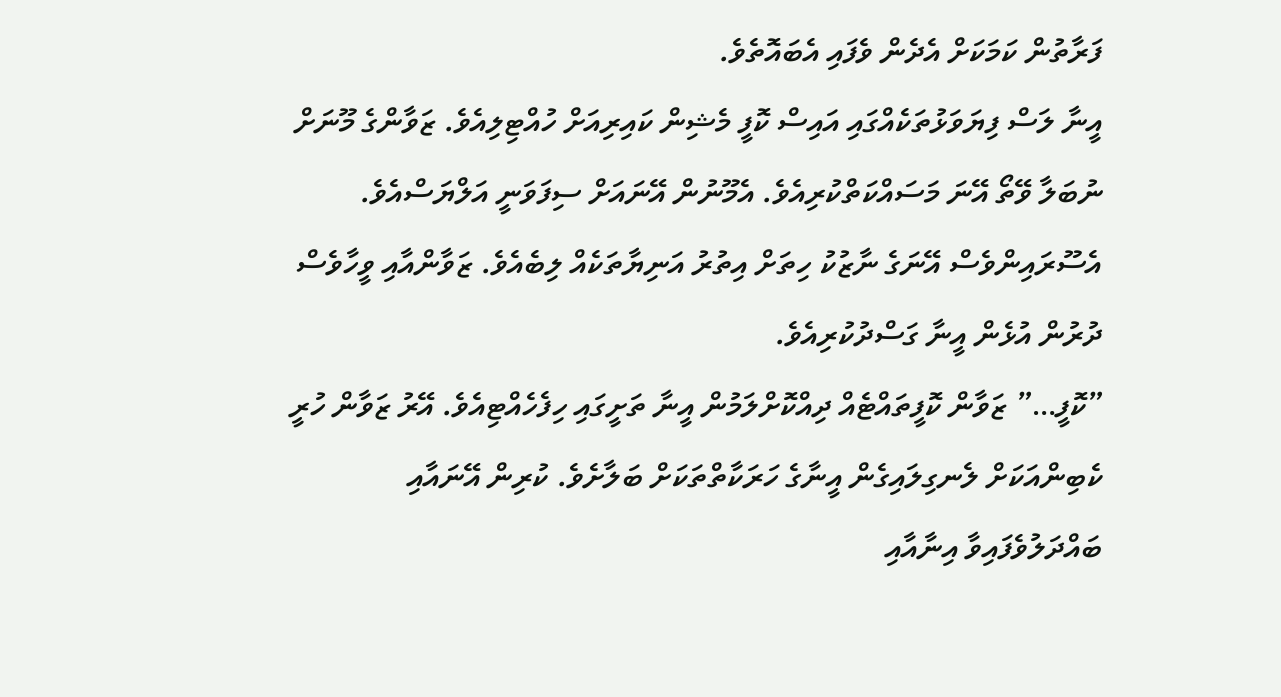ފަރާތުން ކަމަކަށް އެދެން ވެފައި އެބައޮތެވެ.
އީނާ ލަސް ފިޔަވަޅުތަކެއްގައި އައިސް ކޮފީ މެޝިން ކައިރިއަށް ހުއްޓިލިއެވެ. ޒަވާންގެ މޫނަށް ނުބަލާ ވޭތޯ އޭނަ މަސައްކަތްކުރިއެވެ. އެމޫނުން އޭނައަށް ސިފަވަނީ އަލްޔަސްއެވެ. އެސޫރައިންވެސް އޭނަގެ ނާޒުކު ހިތަށް އިތުރު އަނިޔާތަކެއް ލިބެއެވެ. ޒަވާންއާއި ވީހާވެސް ދުރުން އުޅެން އީނާ ގަސްދުކުރިއެވެ.
”ކޮފީ…” ޒަވާން ކޮފީތައްޓެއް ދިއްކޮށްލަމުން އީނާ ތަށީގައި ހިފެހެއްޓިއެވެ. އޭރު ޒަވާން ހުރީ ކެބިންއަކަށް ލެނގިލައިގެން އީނާގެ ހަރަކާތްތަކަށް ބަލާށެވެ. ކުރިން އޭނައާއި ބައްދަލުވެފައިވާ އިނާއާއި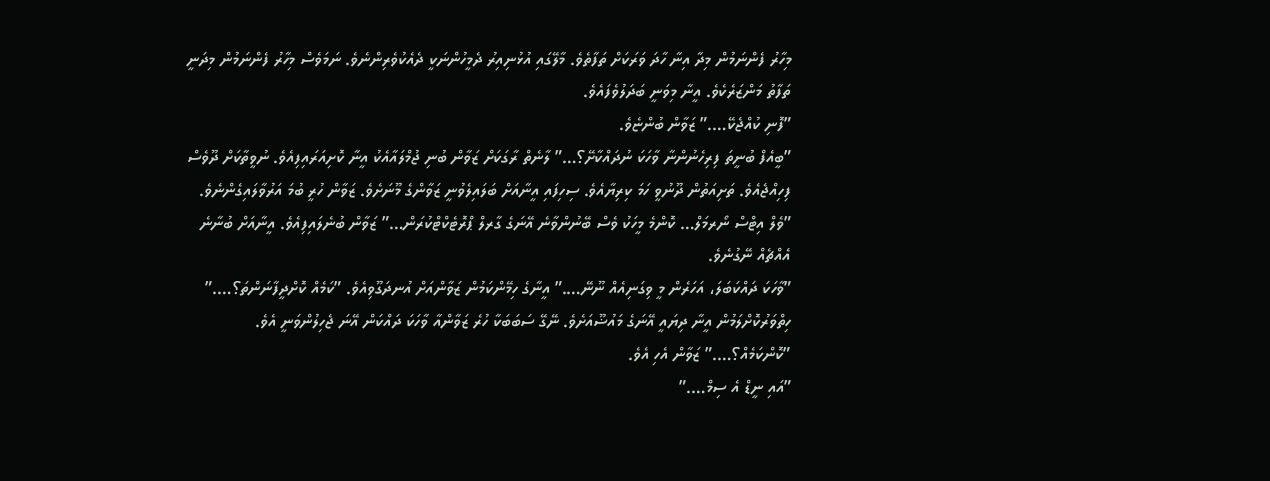މިހާރު ފެންނަމުން މިދާ އިނާ ހާދަ ވަރަކަށް ތަފާތެވެ. މާލޭގައި އުޅުނިއިރު ދެމީހުންނަކީ ދެއެކުވެރިންނެވެ. ނަމަވެސް މިހާރު ފެންނަމުން މިދަނީ ތަފާތު މަންޒަރެކެވެ. އީނާ މިވަނީ ބަދަލުވެފައެވެ.
”ފޮނި ކުއްޖެކޭ….” ޒަވާން ބުންޏެވެ.
”ބީއެފް ބުނީތަ ފިރިހެނުންނާ ވާހަކަ ނުދައްކާށޭ؟…” ލާނެތް ރާގަކަށް ޒަވާން ބުނި ޖުމްލައާއެކު އީނާ ކޮށިއަރައިފިއެވެ. ނުވީތާކަށް ދޫވެސް ފިހިއްޖެއެވެ. ތަށިއަތުން ދޫނުވީ ހަމަ ކިރިޔާއެވެ. ސިހިފައި އީނާއަށް ބަލައިލެވުނީ ޒަވާންގެ މޫނަށެވެ. ޒަވާން ހުރީ ބުމަ އަރުވާލައިގެންނެވެ. ”ވެލް އިޓްސް ނޯރމަލް… ކޮންމެ މީހަކު ވެސް ބޭނުންވާނެ އޭނަގެ ގާރލް ޕްރޮޓެކްޓްކުރަން…” ޒަވާން ބުނެލައިފިއެވެ. އީނާއަށް ބުނާނެ އެއްޗެއް ނޭގުނެވެ.
”ވާހަކަ ދައްކަބަލަ، އަހަރެން މީ ވިގަނިއެއް ނޫނޭ….” އީނާގެ ހިމޭންކަމުން ޒަވާންއަށް އުނދަގޫވިއެވެ. ”ކަމެއް ކޮށްދީފާނަންތަ؟….” ހިތްވަރުކޮށްލަމުން އީނާ ދިޔައީ އޭނަގެ މައުޟޫއަށެވެ. ނޭގޭ ސަބަބަކާ ހުރެ ޒަވާންއާ ވާހަކަ ދައްކަން އޭނަ ޖެހިލުންވަނީ އެވެ. ”ކޮންކަމެއް؟….” ޒަވާން އެހި އެވެ.
”އައި ނީޑް އެ ސިމް….”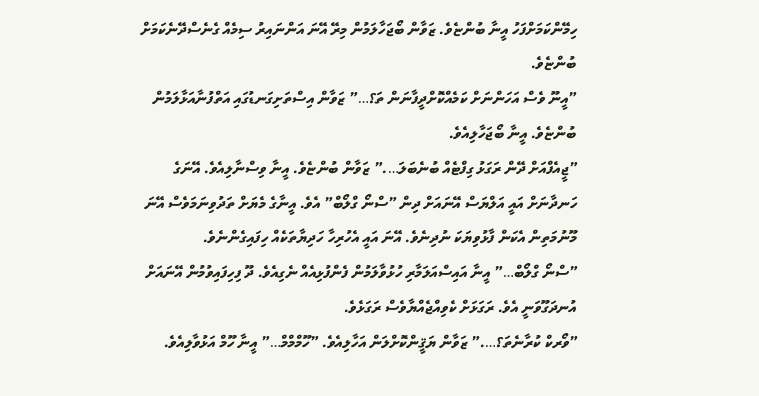ހިމޭންކަމަށްފަހު އީނާ ބުންޏެވެ. ޒަވާން ބޯޖަހާލަމުން މިރޭ އޭނަ އަންނައިރު ސިމެއް ގެނެސްދޭނެކަމަށް ބުންޏެވެ.
”އީނޫ ވެސް އަހަންނަށް ކަމެއްކޮށްދީފާނަން ތަ؟…” ޒަވާން އިސްތަށިގަނޑުގައި އަތްފުނާއަޅާލަމުން ބުންޏެވެ. އީނާ ބޯޖަހާލިއެވެ.
”ޖީއެފްއަށް ދޭން ރަގަޅު ގިފްޓެއް ބުނެބަލަ….” ޒަވާން ބުންޏެވެ. އީނާ ވިސްނާލިއެވެ. އޭނަގެ ހަނދާނަށް އައީ އަލްޔަސް އޭނައަށް ދިން ”ސްނޯ ގްލޯބް” އެވެ. އީނާގެ މެޔަށް ތަދުވިނަމަވެސް އޭނަ މޫނުމަތިން އެކަން ފާޅުވިޔަކަ ނުދިނެވެ. އޭނަ އައީ އެހުރިހާ ހަދިޔާތަކެއް ހިފައިގެންނެވެ.
”ސްނޯ ގްލޯބް…” އީނާ އައިސްއަލަމާރި ހުޅުވާލަމުން ފެންފުޅިއެއް ނެގިއެވެ. ދޫ ފިހިފައިވުމުން އޭނައަށް އުނދަގޫވަނީ އެވެ. ރަގަޅަށް ކެވިއްޖެއްޔާވެސް ރަގަޅެވެ.
”ވޯރކް ކުރާނެތަ؟….” ޒަވާން ޔަޤީންކޮށްލަން އަހާލިއެވެ. ”ހޫމްމްމް…” އީނާ ހޫމް އަޅުވާލިއެވެ.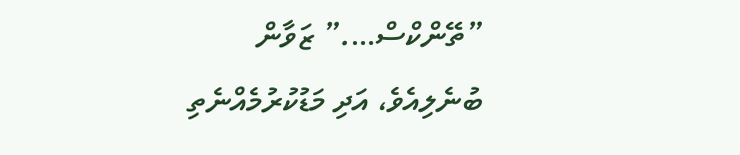”ތޭންކްސް….” ޒަވާން ބުނެލިއެވެ، އަދި މަޑުކުރުމެއްނެތި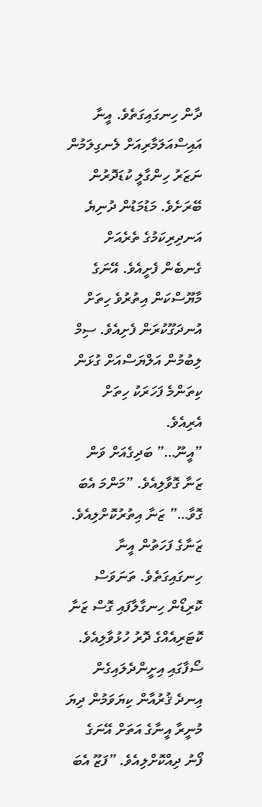ދާން ހިނގައިގަތެވެ. އީނާ އައިސްއަލަމާރިއަށް ލެނގިލަމުން ނަޒަރު ހިންގާލީ ކުޑަދޮރުން ބޭރަށެވެ. މަޑުމަޑުން ދުނިޔެ އަނދިރިކަމުގެ ތެރެއަށް ގެނބެން ފެށީއެވެ. އޭނަގެ މާޔޫސްކަން އިތުރުވެ ހިތަށް އުނދަގޫކުރަން ފެށިއެވެ. ސިމް ލިބުމުން އަލްޔަސްއަށް ގުޅަން ކިތަންމެ ފަހަރަކު ހިތަށް އެރިއެވެ.
”އީނޫ…” ބަދިގެއަށް ވަން ޒަނާ ގޮވާލިއެވެ. ”މަންމަ އެބަ ގޮވާ…” ޒަނާ އިތުރުކޮށްލިއެވެ.
ޒަނާގެ ފަހަތުން އީނާ ހިނގައިގަތެވެ. ތަނަވަސް ކޮރިޑޯން ހިނގާލާފައި ގޮސް ޒަނާ ކޮޓަރިއެއްގެ ދޮރު ހުޅުވާލިއެވެ. ސޯފާގައި އިށީންދެލައިގެން އިނދެ ޤުރުއާން ކިޔަވަމުން ދިޔަ މުނީރާ އީނާގެ އަތަށް އޭނަގެ ފޯނު ދިއްކޮށްލިއެވެ. ”ފަޒޫ އެބަ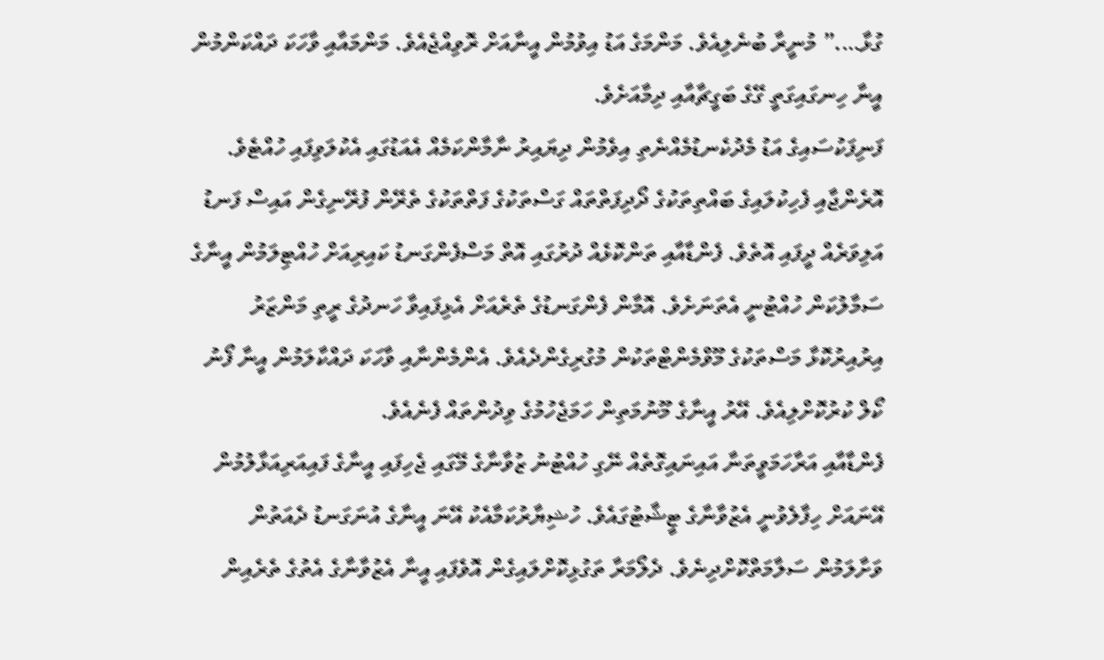ގުޅާ….” މުނީރާ ބުނެލިއެވެ. މަންމަގެ އަޑު އިވުމުން އީނާއަށް ރޮވިއްޖެއެވެ. މަންމައާއި ވާހަކަ ދައްކަންމުން އީނާ ހިނގައިގަތީ ގޭގެ ބަގީޗާއާއި ދިމާއަށެވެ.
ފަނިފަކުސައިގެ އަޑު މެދުކެނޑުމެއްނެތި އިވެމުން ދިޔައިރު ނާމާންކަމެއް އެއަޑުގައި އެކުލަވިފައި ހުއްޓެވެ. އޮރެންޖާއި ފެހިކުލައިގެ ބައްތިތަކުގެ ދޯދިފަތްތައް ގަސްތަކުގެ ފަތްތަކުގެ ތެރޭން ފުރޭނިގެން އައިސް ފަނޑު އަލިވަރެއް ދީފައި އޮތެވެ. ފެންޑާއާއި ތަންކޮޅެއް ދުރުގައި އޮތް މަސްފެންގަނޑު ކައިރިއަށް ހުއްޓިލަމުން އީނާގެ ސަމާލުކަން ހުއްޓުނީ އެތަނަށެވެ. އޮމާން ފެންގަނޑުގެ ތެރެއަށް އެޅިފައިވާ ހަނދުގެ ރީތި މަންޒަރު އިރުއިރުކޮޅާ މަސްތަކުގެ މޫވްމެންޓްތަކުން މުގުރިގެންދެއެވެ. އެންމެންނާއި ވާހަކަ ދައްކާލަމުން އީނާ ފޯނު ކޯލް ކުރުކޮށްލިއެވެ. އޭރު އީނާގެ މޫނުމަތިން ހަމަޖެހުމުގެ ވިދުންތައް ފެނެއެވެ.
ފެންޑާއާއި އަރާހަމަވީތަނާ އައިނައިގޮތެއް ނޭގި ހުއްޓުނު ޒުވާނާގެ މޭގައި ޖެހިފައި އީނާގެ ފައިއަރިއަޅާލުމުން އޭނައަށް ހިފާލެވުނީ އެޒުވާނާގެ ޓީޝާޓުގައެވެ. ހުޝިޔާރުކަމާއެކު އޭނަ އީނާގެ އުނަގަނޑު ދެއަތުން ވަށާލަމުން ސަލާމަތްކޮށްދިނެވެ. ދެލޯމަރާ ތަގުޅިކޮށްލައިގެން އޮވެފައި އީނާ އެޒުވާނާގެ އެތުގެ ތެރެއިން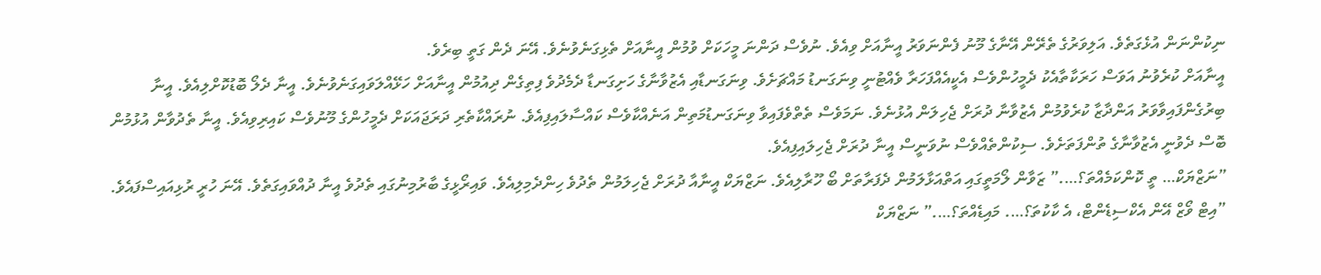ނިކުންނަން އުޅެގަތެވެ. އަލިވަރުގެ ތެރޭން އޭނާގެ މޫނު ފެންނަވަރު އީނާއަށް ވިއެވެ. ނުވެސް ދަންނަ މީހަކަށް ވުމުން އީނާއަށް ތެޅިގަނެވުނެވެ. އޭނަ ދެން ގަތީ ބިރެވެ.
އީނާއަށް ކުރެވުނު އަވަސް ހަރަކާތާއެކު ދެމީހުންވެސް އެކީއެއްފަހަރާ ވެއްޓުނީ ވިނަގަނޑު މައްޗަށެވެ. ވިނަގަނޑާއި އެޒުވާނާގެ ހަށިގަނޑާ ދެމެދުވެ ފިތިގެން ދިއުމުން އީނާއަށް ހަޅޭއްލަވައިގަނެވުނެވެ. އީނާ ދެލޯ ބޮޑުކޮށްލިއެވެ. އީނާ ބިރުގެންފައިވާވަރު އަންދާޒާ ކުރެވުމުން އެޒުވާނާ ދުރަށް ޖެހިލަން އުޅުނެވެ. ނަމަވެސް ތެތްވެފައިވާ ވިނަގަނޑުމަތިން އަނެއްކާވެސް ކައްސާލައިފިއެވެ. ނުރައްކާތެރި ދަރަޖައަކަށް ދެމީހުންގެ މޫނުވެސް ކައިރިވިއެވެ. އީނާ ތެދުވާން އުޅުމުން ބޮސް ދެވުނީ އެޒުވާނާގެ ތުންފަތަށެވެ. ސިކުންތެއްވެސް ނުވަނީސް އީނާ ދުރަށް ޖެހިލައިފިއެވެ.
”ނަޒްޔަކް… ތީ ކޮންކަމެއްތަ؟….” ޒަވާން ލޯމަތީގައި އަތްއަޅާލަމުން ދެފަރާތަށް ބޯ ހޫރާލިއެވެ. ނަޒްޔަކް އީނާއާ ދުރަށް ޖެހިލަމުން ތެދުވެ ހިންދެމިލިއެވެ. ވައިރޯޅީގެ ބާރުމިނުގައި ތެދުވެ އީނާ ދުއްވައިގަތެވެ. އޭނަ ހުރީ ރުޅިއައިސްފައެވެ.
”އިޓް ވޯޒް އޭން އެކްސިޑެންޓް، އެ ކާކުތަ؟…. މައިޑެއްތަ؟….” ނަޒްޔަކް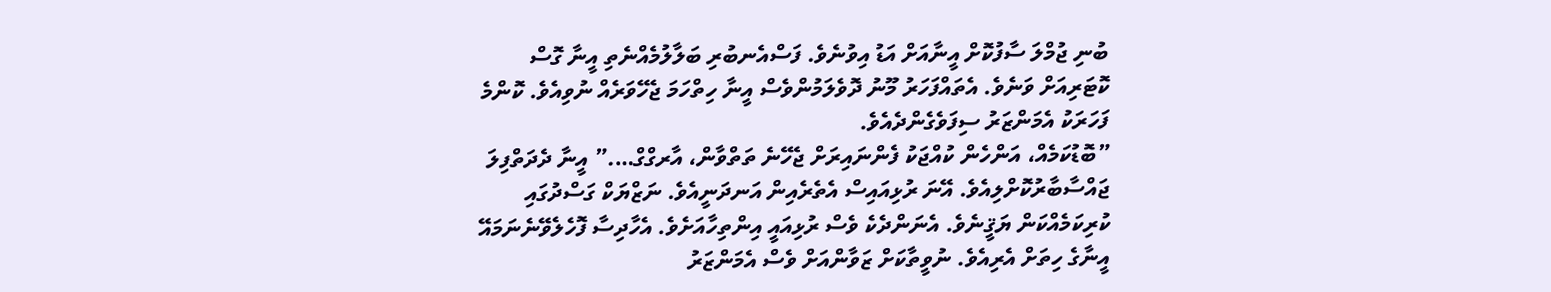ބުނި ޖުމްލަ ސާފުކޮށް އީނާއަށް އަޑު އިވުނެވެ. ފަސްއެނބުރި ބަލާލުމެއްނެތި އީނާ ގޮސް ކޮޓަރިއަށް ވަނެވެ. އެތައްފަހަރު މޫނު ދޮވެލަމުންވެސް އީނާ ހިތްހަމަ ޖެހޭވަރެއް ނުވިއެވެ. ކޮންމެ ފަހަރަކު އެމަންޒަރު ސިފަވެގެންދެއެވެ.
”ބޮޑުކަމެއް، އަންހެން ކުއްޖަކު ފެންނައިރަށް ޖެހޭނެ ތަތްވާން، އާރގްގް….” އީނާ ދެދަތްފިލަ ޖައްސާބާރުކޮށްލިއެވެ. އޭނަ ރުޅިއައިސް އެތެރެއިން އަނދަނީއެވެ. ނަޒްޔަކް ގަސްދުގައި ކުރިކަމެއްކަން ޔަޤީނެވެ. އެނަންދެކެ ވެސް ރުޅިއައީ އިންތިހާއަށެވެ. އެހާދިސާ ފޮހެލެވޭނެނަމައޭ އީނާގެ ހިތަށް އެރިއެވެ. ނުވީތާކަށް ޒަވާންއަށް ވެސް އެމަންޒަރު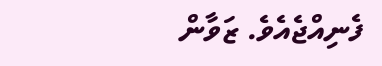ފެނިއްޖެއެވެ. ޒަވާން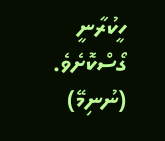ހީކުރާނީ ގޯސްކޮށެވެ.
(ނުނިމޭ)